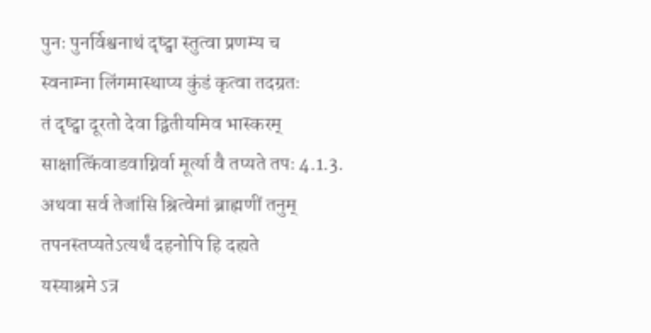पुनः पुनर्विश्वनाथं दृष्ट्वा स्तुत्वा प्रणम्य च
स्वनाम्ना लिंगमास्थाप्य कुंडं कृत्वा तदग्रतः
तं दृष्ट्वा दूरतो देवा द्वितीयमिव भास्करम्
साक्षात्किंवाडवाग्निर्वा मूर्त्या वै तप्यते तपः 4.1.3.
अथवा सर्व तेजांसि श्रित्वेमां ब्राह्मणीं तनुम्
तपनस्तप्यतेऽत्यर्थं दहनोपि हि दह्यते
यस्याश्रमे ऽत्र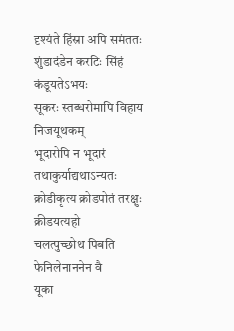दृश्यंते हिंस्रा अपि समंततः
शुंडादंडेन करटिः सिंहं कंडूयतेऽभयः
सूकरः स्तब्धरोमापि विहाय निजयूथकम्
भूदारोपि न भूदारं तथाकुर्याद्यथाऽन्यतः
क्रोडीकृत्य क्रोडपोतं तरक्षुः क्रीडयत्यहो
चलत्पुच्छोथ पिबति फेनिलेनाननेन वै
यूका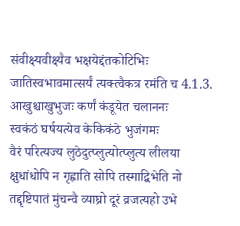संवीक्ष्यवीक्ष्यैव भक्षयेद्दंतकोटिभिः
जातिस्वभावमात्सर्यं त्यक्त्वैकत्र रमंति च 4.1.3.
आखुश्चाखुभुजः कर्णं कंडूयेत चलाननः
स्वकंठं घर्षयत्येव केकिकंठे भुजंगमः
वैरं परित्यज्य लुठेदुत्प्लुत्योत्प्लुत्य लीलया
क्षुधांधोपि न गृह्णाति सोपि तस्माद्बिभेति नो
तद्दृष्टिपातं मुंचन्वै व्याघ्रो दूरं व्रजत्यहो उभे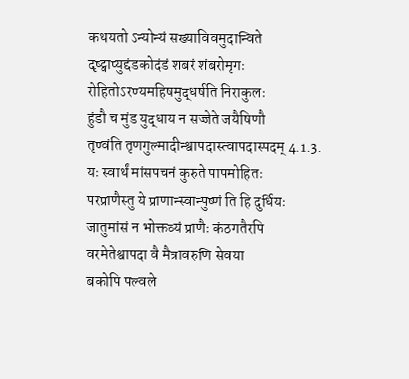कथयतो ऽन्योन्यं सख्याविवमुदान्विते
दृष्ट्वाप्युद्दंडकोदंडं शबरं शंबरोमृगः
रोहितोऽरण्यमहिषमुद्धर्षति निराकुलः
हुंडौ च मुंड युद्धाय न सज्जेते जयैषिणौ
तृण्वंति तृणगुल्मादीन्श्वापदास्त्वापदास्पदम् 4.1.3.
यः स्वार्थं मांसपचनं कुरुते पापमोहितः
परप्राणैस्तु ये प्राणान्स्वान्पुष्णं ति हि दुर्धियः
जातुमांसं न भोक्तव्यं प्राणैः कंठगतैरपि
वरमेतेश्वापदा वै मैत्रावरुणि सेवया
बकोपि पल्वले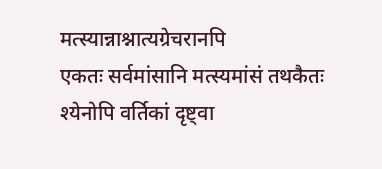मत्स्यान्नाश्नात्यग्रेचरानपि
एकतः सर्वमांसानि मत्स्यमांसं तथकैतः
श्येनोपि वर्तिकां दृष्ट्वा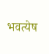भवत्येष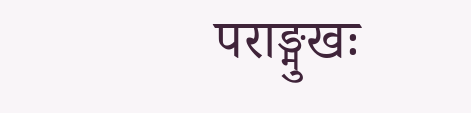पराङ्मुखः